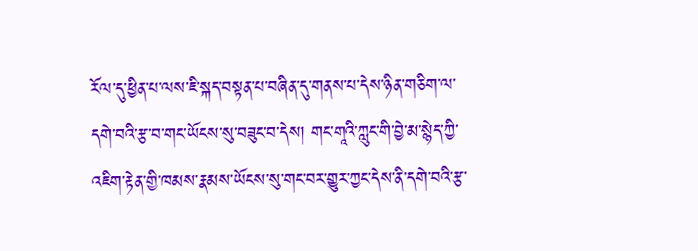རོལ་དུ་ཕྱིན་པ་ལས་ཇི་སྐད་བསྟན་པ་བཞིན་དུ་གནས་པ་དེས་ཉིན་གཅིག་ལ་དགེ་བའི་རྩ་བ་གང་ཡོངས་སུ་བཟུང་བ་དེས། གང་གཱའི་ཀླུང་གི་བྱེ་མ་སྙེད་ཀྱི་འཇིག་རྟེན་གྱི་ཁམས་རྣམས་ཡོངས་སུ་གང་བར་གྱུར་ཀྱང་དེས་ནི་དགེ་བའི་རྩ་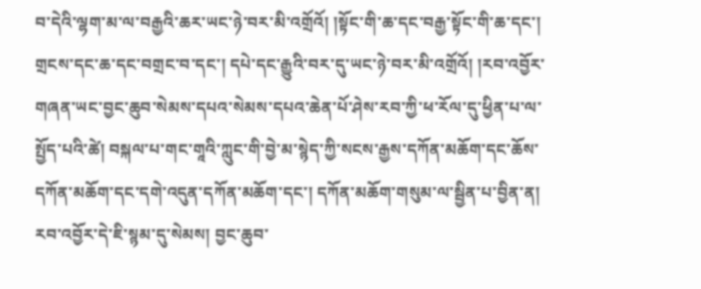བ་དེའི་ལྷག་མ་ལ་བརྒྱའི་ཆར་ཡང་ཉེ་བར་མི་འགྲོའོ། །སྟོང་གི་ཆ་དང་བརྒྱ་སྟོང་གི་ཆ་དང་། གྲངས་དང་ཆ་དང་བགྲང་བ་དང་། དཔེ་དང་རྒྱུའི་བར་དུ་ཡང་ཉེ་བར་མི་འགྲོའོ། །རབ་འབྱོར་གཞན་ཡང་བྱང་ཆུབ་སེམས་དཔའ་སེམས་དཔའ་ཆེན་པོ་ཤེས་རབ་ཀྱི་ཕ་རོལ་དུ་ཕྱིན་པ་ལ་སྤྱོད་པའི་ཚེ། བསྐལ་པ་གང་གཱའི་ཀླུང་གི་བྱེ་མ་སྙེད་ཀྱི་སངས་རྒྱས་དཀོན་མཆོག་དང་ཆོས་དཀོན་མཆོག་དང་དགེ་འདུན་དཀོན་མཆོག་དང་། དཀོན་མཆོག་གསུམ་ལ་སྦྱིན་པ་བྱིན་ན། རབ་འབྱོར་དེ་ཇི་སྙམ་དུ་སེམས། བྱང་ཆུབ་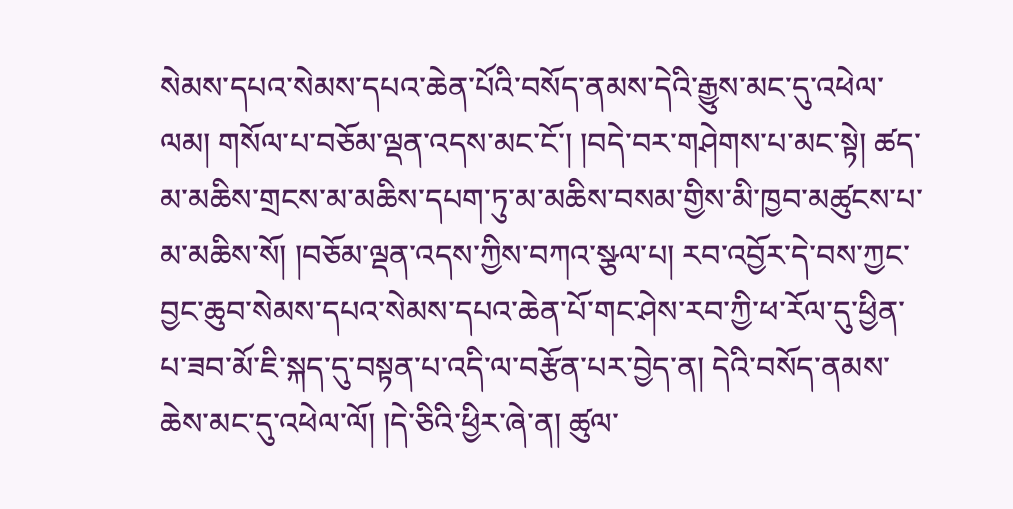སེམས་དཔའ་སེམས་དཔའ་ཆེན་པོའི་བསོད་ནམས་དེའི་རྒྱུས་མང་དུ་འཕེལ་ལམ། གསོལ་པ་བཅོམ་ལྡན་འདས་མང་ངོ་། །བདེ་བར་གཤེགས་པ་མང་སྟེ། ཚད་མ་མཆིས་གྲངས་མ་མཆིས་དཔག་ཏུ་མ་མཆིས་བསམ་གྱིས་མི་ཁྱབ་མཚུངས་པ་མ་མཆིས་སོ། །བཅོམ་ལྡན་འདས་ཀྱིས་བཀའ་སྩལ་པ། རབ་འབྱོར་དེ་བས་ཀྱང་བྱང་ཆུབ་སེམས་དཔའ་སེམས་དཔའ་ཆེན་པོ་གང་ཤེས་རབ་ཀྱི་ཕ་རོལ་དུ་ཕྱིན་པ་ཟབ་མོ་ཇི་སྐད་དུ་བསྟན་པ་འདི་ལ་བརྩོན་པར་བྱེད་ན། དེའི་བསོད་ནམས་ཆེས་མང་དུ་འཕེལ་ལོ། །དེ་ཅིའི་ཕྱིར་ཞེ་ན། ཚུལ་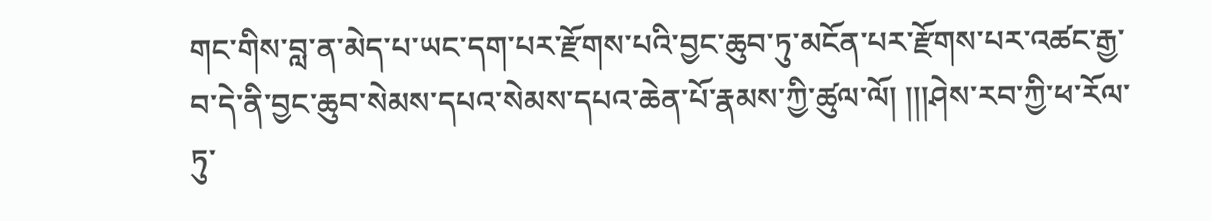གང་གིས་བླ་ན་མེད་པ་ཡང་དག་པར་རྫོགས་པའི་བྱང་ཆུབ་ཏུ་མངོན་པར་རྫོགས་པར་འཚང་རྒྱ་བ་དེ་ནི་བྱང་ཆུབ་སེམས་དཔའ་སེམས་དཔའ་ཆེན་པོ་རྣམས་ཀྱི་ཚུལ་ལོ། །།།ཤེས་རབ་ཀྱི་ཕ་རོལ་ཏུ་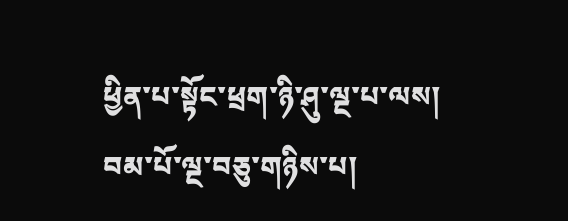ཕྱིན་པ་སྟོང་ཕྲག་ཉི་ཤུ་ལྔ་པ་ལས། བམ་པོ་ལྔ་བཅུ་གཉིས་པ།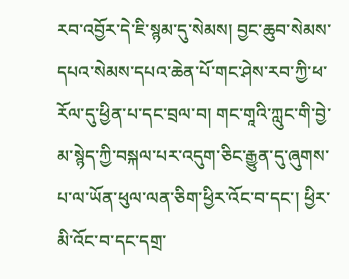རབ་འབྱོར་དེ་ཇི་སྙམ་དུ་སེམས། བྱང་ཆུབ་སེམས་དཔའ་སེམས་དཔའ་ཆེན་པོ་གང་ཤེས་རབ་ཀྱི་ཕ་རོལ་དུ་ཕྱིན་པ་དང་བྲལ་བ། གང་གཱའི་ཀླུང་གི་བྱེ་མ་སྙེད་ཀྱི་བསྐལ་པར་འདུག་ཅིང་རྒྱུན་དུ་ཞུགས་པ་ལ་ཡོན་ཕུལ་ལན་ཅིག་ཕྱིར་འོང་བ་དང་། ཕྱིར་མི་འོང་བ་དང་དགྲ་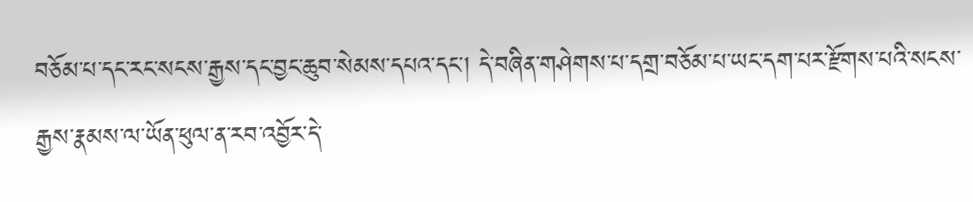བཅོམ་པ་དང་རང་སངས་རྒྱས་དང་བྱང་ཆུབ་སེམས་དཔའ་དང་། དེ་བཞིན་གཤེགས་པ་དགྲ་བཅོམ་པ་ཡང་དག་པར་རྫོགས་པའི་སངས་རྒྱས་རྣམས་ལ་ཡོན་ཕུལ་ན་རབ་འབྱོར་དེ་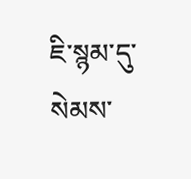ཇི་སྙམ་དུ་སེམས་